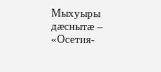Мыхуыры дæснытæ – «Осетия-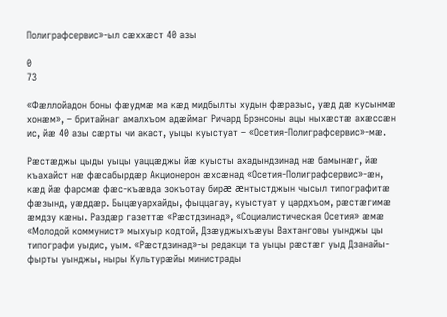Полиграфсервис»-ыл сæххæст 40 азы

0
73

«Фæллойадон боны фæудмæ ма кæд мидбылты худын фæразыс, уæд дæ кусынмæ хонæм», – бритайнаг амалхъом адæймаг Ричард Брэнсоны ацы ныхæстæ ахæссæн ис, йæ 40 азы сæрты чи акаст, уыцы куыстуат – «Осетия-Полиграфсервис»-мæ.

Рæстæджы цыды уыцы уаццæджы йæ куысты ахадындзинад нæ бамынæг, йæ къахайст нæ фæсабырдæр Акционерон æхсæнад «Осетия-Полиграфсервис»-æн, кæд йæ фарсмæ фæс-къæвда зокъотау бирæ æнтыстджын чысыл типографитæ фæзынд, уæддæр. Быцæуархайды, фыццагау, куыстуат у цардхъом, рæстæгимæ æмдзу кæны. Раздæр газеттæ «Рæстдзинад», «Социалистическая Осетия» æмæ «Молодой коммунист» мыхуыр кодтой, Дзæуджыхъæуы Вахтанговы уынджы цы типографи уыдис, уым. «Рæстдзинад»-ы редакци та уыцы рæстæг уыд Дзанайы-фырты уынджы, ныры Культурæйы министрады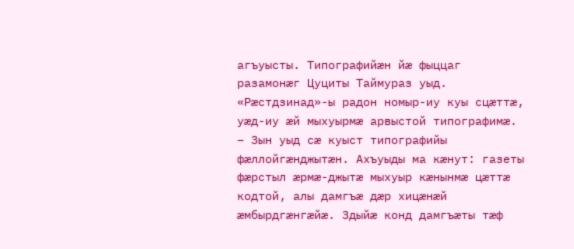агъуысты. Типографийæн йæ фыццаг разамонæг Цуциты Таймураз уыд. «Рæстдзинад»-ы радон номыр-иу куы сцæттæ, уæд-иу æй мыхуырмæ арвыстой типографимæ.
– Зын уыд сæ куыст типографийы фæллойгæнджытæн. Ахъуыды ма кæнут: газеты фæрстыл æрмæ-джытæ мыхуыр кæнынмæ цæттæ кодтой, алы дамгъæ дæр хицæнæй æмбырдгæнгæйæ. Здыйæ конд дамгъæты тæф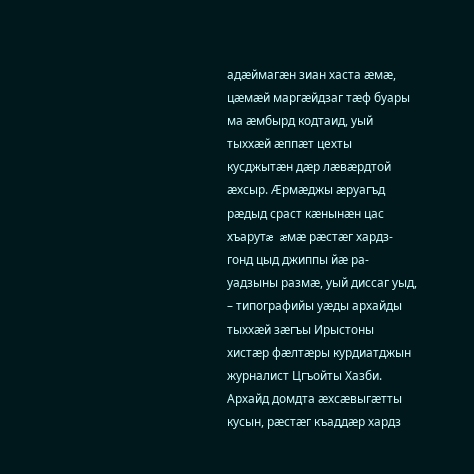адæймагæн зиан хаста æмæ, цæмæй маргæйдзаг тæф буары ма æмбырд кодтаид, уый тыххæй æппæт цехты кусджытæн дæр лæвæрдтой æхсыр. Æрмæджы æруагъд рæдыд сраст кæнынæн цас хъарутæ æмæ рæстæг хардз-
гонд цыд джиппы йæ ра-уадзыны размæ, уый диссаг уыд, – типографийы уæды архайды тыххæй зæгъы Ирыстоны хистæр фæлтæры курдиатджын журналист Цгъойты Хазби.
Архайд домдта æхсæвыгæтты кусын, рæстæг къаддæр хардз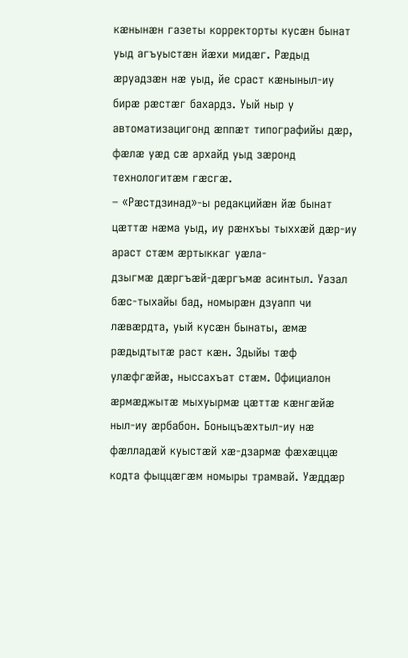кæнынæн газеты корректорты кусæн бынат уыд агъуыстæн йæхи мидæг. Рæдыд æруадзæн нæ уыд, йе сраст кæныныл-иу бирæ рæстæг бахардз. Уый ныр у автоматизацигонд æппæт типографийы дæр, фæлæ уæд сæ архайд уыд зæронд технологитæм гæсгæ.
– «Рæстдзинад»-ы редакцийæн йæ бынат цæттæ нæма уыд, иу рæнхъы тыххæй дæр-иу араст стæм æртыккаг уæла-
дзыгмæ дæргъæй-дæргъмæ асинтыл. Уазал бæс-тыхайы бад, номырæн дзуапп чи лæвæрдта, уый кусæн бынаты, æмæ рæдыдтытæ раст кæн. Здыйы тæф улæфгæйæ, ныссахъат стæм. Официалон æрмæджытæ мыхуырмæ цæттæ кæнгæйæ ныл-иу æрбабон. Боныцъæхтыл-иу нæ фæлладæй куыстæй хæ-дзармæ фæхæццæ кодта фыццæгæм номыры трамвай. Уæддæр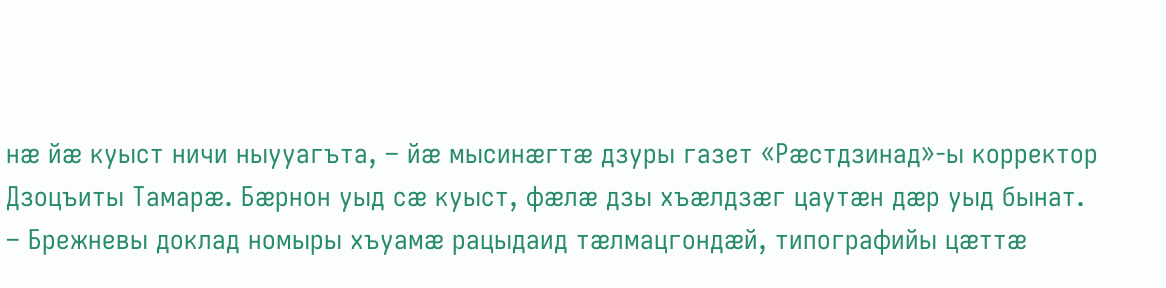нæ йæ куыст ничи ныууагъта, – йæ мысинæгтæ дзуры газет «Рæстдзинад»-ы корректор Дзоцъиты Тамарæ. Бæрнон уыд сæ куыст, фæлæ дзы хъæлдзæг цаутæн дæр уыд бынат.
– Брежневы доклад номыры хъуамæ рацыдаид тæлмацгондæй, типографийы цæттæ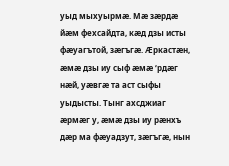уыд мыхуырмæ. Мæ зæрдæ йæм фехсайдта, кæд дзы исты фæуагътой, зæгъгæ. Æркастæн, æмæ дзы иу сыф æмæ ‘рдæг нæй, уæвгæ та аст сыфы уыдысты. Тынг ахсджиаг æрмæг у, æмæ дзы иу рæнхъ дæр ма фæуадзут, зæгъгæ, нын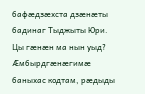бафæдзæхста дзæнæты бадинаг Тыджыты Юри. Цы гæнæн ма нын уыд? Æмбырдгæнæгимæ баныхас кодтам, рæдыды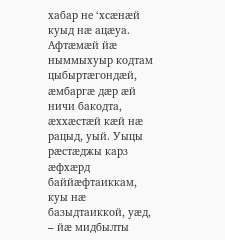хабар не ‘хсæнæй куыд нæ ацæуа. Афтæмæй йæ ныммыхуыр кодтам цыбыртæгондæй, æмбаргæ дæр æй ничи бакодта, æххæстæй кæй нæ рацыд, уый. Уыцы рæстæджы карз æфхæрд баййæфтаиккам, куы нæ базыдтаиккой, уæд, – йæ мидбылты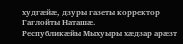худгæйæ, дзуры газеты корректор Гаглойты Наташæ.
Республикæйы Мыхуыры хæдзар арæзт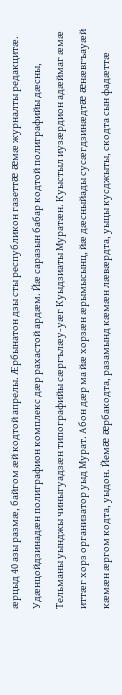æрцыд 40 азы размæ, байгом æй кодтой апрелы. Æрбынатон дзы сты республикон газеттæ æмæ журналты редакцитæ. Удæнцойдзинадæн полиграфион комплекс дæр рахастой ардæм. Йæ саразын бабар кодтой полиграфийы дæсны, Тельманы уынджы чиныгуадзæн типографийы сæргълæу-уæг Куыдзиаты Муратæн. Куыстыл иузæрдион адæймаг æмæ иттæг хорз организатор уыд Мурат. Абон дæр ма йæ хорзæн æрымысынц, йæ дæсныйады сусæгдзинæдтæ æнæвгъауæй кæмæн æргом кодта, уыдон. Йемæ æрбакодта, разамынд кæмæн лæвæрдта, уыцы кусджыты, скодта сын фадæттæ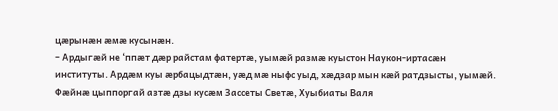цæрынæн æмæ кусынæн.
– Ардыгæй не ‘ппæт дæр райстам фатертæ, уымæй размæ куыстон Наукон-иртасæн институты. Ардæм куы æрбацыдтæн, уæд мæ ныфс уыд, хæдзар мын кæй ратдзысты, уымæй. Фæйнæ цыппоргай азтæ дзы кусæм Зассеты Светæ, Хуыбиаты Валя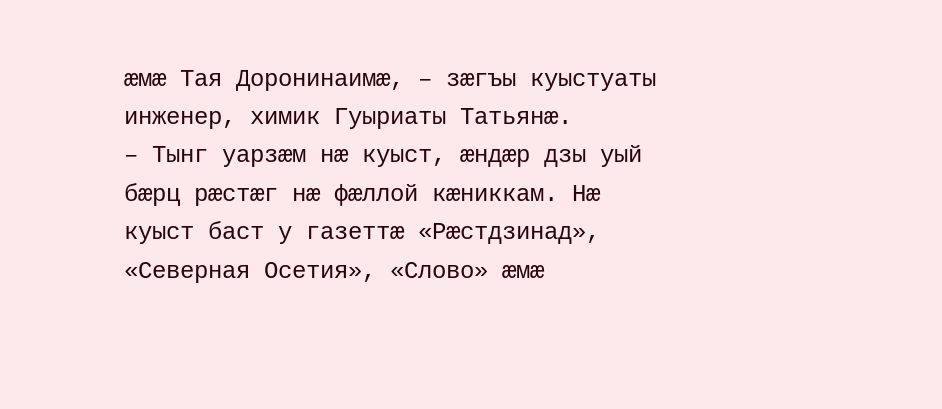æмæ Тая Доронинаимæ, – зæгъы куыстуаты инженер, химик Гуыриаты Татьянæ.
– Тынг уарзæм нæ куыст, æндæр дзы уый бæрц рæстæг нæ фæллой кæниккам. Нæ куыст баст у газеттæ «Рæстдзинад», «Северная Осетия», «Слово» æмæ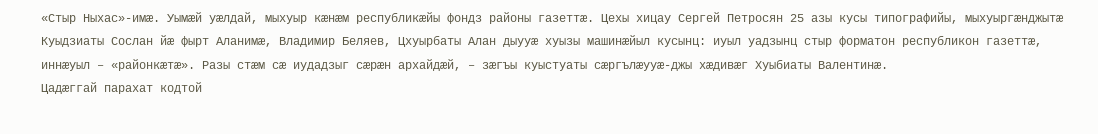«Стыр Ныхас»-имæ. Уымæй уæлдай, мыхуыр кæнæм республикæйы фондз районы газеттæ. Цехы хицау Сергей Петросян 25 азы кусы типографийы, мыхуыргæнджытæ Куыдзиаты Сослан йæ фырт Аланимæ, Владимир Беляев, Цхуырбаты Алан дыууæ хуызы машинæйыл кусынц: иуыл уадзынц стыр форматон республикон газеттæ, иннæуыл – «районкæтæ». Разы стæм сæ иудадзыг сæрæн архайдæй, – зæгъы куыстуаты сæргълæууæ-джы хæдивæг Хуыбиаты Валентинæ.
Цадæггай парахат кодтой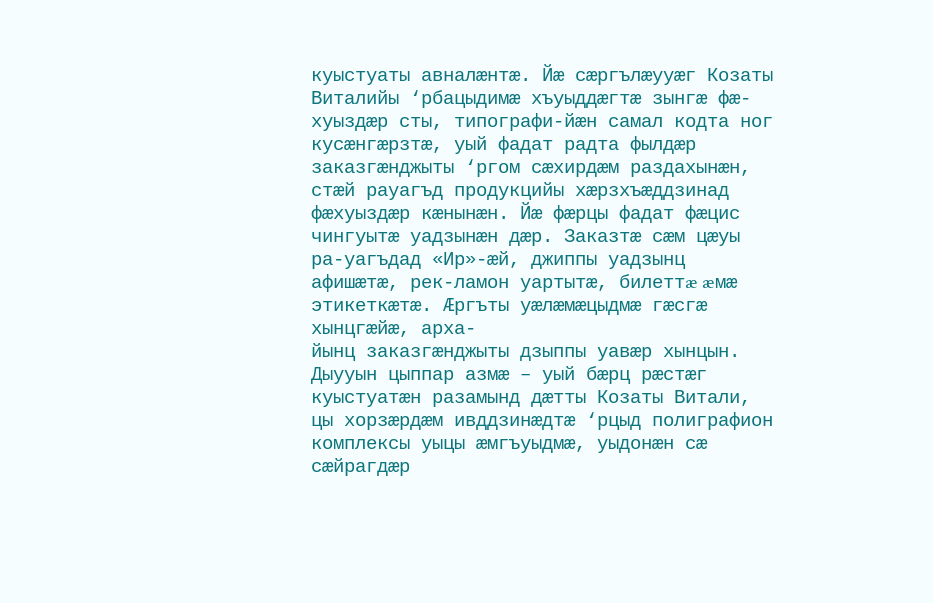куыстуаты авналæнтæ. Йæ сæргълæууæг Козаты Виталийы ‘рбацыдимæ хъуыддæгтæ зынгæ фæ-хуыздæр сты, типографи-йæн самал кодта ног кусæнгæрзтæ, уый фадат радта фылдæр заказгæнджыты ‘ргом сæхирдæм раздахынæн, стæй рауагъд продукцийы хæрзхъæддзинад фæхуыздæр кæнынæн. Йæ фæрцы фадат фæцис чингуытæ уадзынæн дæр. Заказтæ сæм цæуы ра-уагъдад «Ир»-æй, джиппы уадзынц афишæтæ, рек-ламон уартытæ, билеттæ æмæ этикеткæтæ. Æргъты уæлæмæцыдмæ гæсгæ хынцгæйæ, арха-
йынц заказгæнджыты дзыппы уавæр хынцын. Дыууын цыппар азмæ – уый бæрц рæстæг куыстуатæн разамынд дæтты Козаты Витали, цы хорзæрдæм ивддзинæдтæ ‘рцыд полиграфион комплексы уыцы æмгъуыдмæ, уыдонæн сæ сæйрагдæр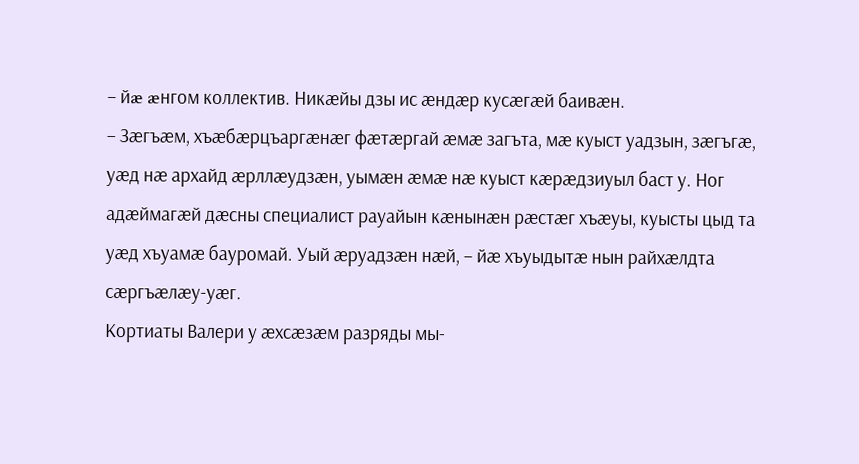– йæ æнгом коллектив. Никæйы дзы ис æндæр кусæгæй баивæн.
– Зæгъæм, хъæбæрцъаргæнæг фæтæргай æмæ загъта, мæ куыст уадзын, зæгъгæ, уæд нæ архайд æрллæудзæн, уымæн æмæ нæ куыст кæрæдзиуыл баст у. Ног адæймагæй дæсны специалист рауайын кæнынæн рæстæг хъæуы, куысты цыд та уæд хъуамæ бауромай. Уый æруадзæн нæй, – йæ хъуыдытæ нын райхæлдта сæргъæлæу-уæг.
Кортиаты Валери у æхсæзæм разряды мы-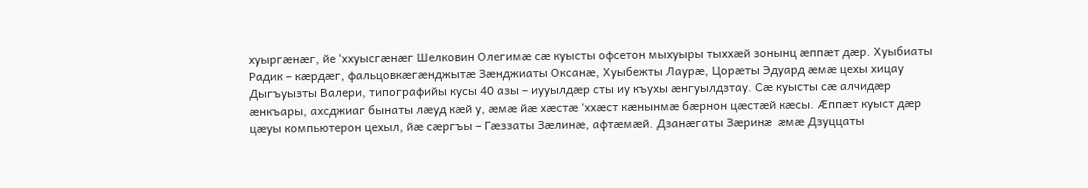хуыргæнæг, йе ‘ххуысгæнæг Шелковин Олегимæ сæ куысты офсетон мыхуыры тыххæй зонынц æппæт дæр. Хуыбиаты Радик – кæрдæг, фальцовкæгæнджытæ Зæнджиаты Оксанæ, Хуыбежты Лаурæ, Цорæты Эдуард æмæ цехы хицау Дыгъуызты Валери, типографийы кусы 40 азы – иууылдæр сты иу къухы æнгуылдзтау. Сæ куысты сæ алчидæр æнкъары, ахсджиаг бынаты лæуд кæй у, æмæ йæ хæстæ ‘ххæст кæнынмæ бæрнон цæстæй кæсы. Æппæт куыст дæр цæуы компьютерон цехыл, йæ сæргъы – Гæззаты Зæлинæ, афтæмæй. Дзанæгаты Зæринæ æмæ Дзуццаты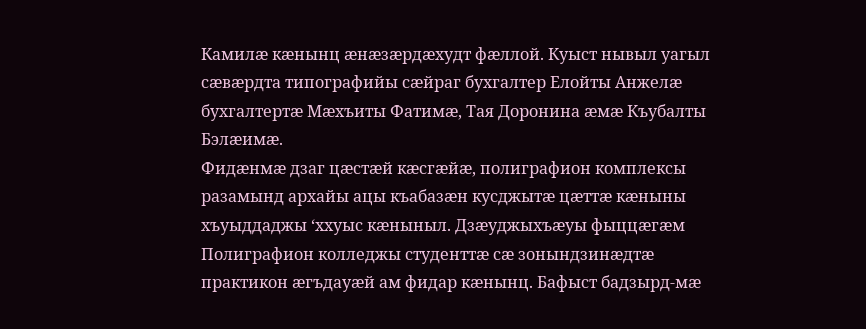Камилæ кæнынц æнæзæрдæхудт фæллой. Куыст нывыл уагыл сæвæрдта типографийы сæйраг бухгалтер Елойты Анжелæ бухгалтертæ Мæхъиты Фатимæ, Тая Доронина æмæ Къубалты Бэлæимæ.
Фидæнмæ дзаг цæстæй кæсгæйæ, полиграфион комплексы разамынд архайы ацы къабазæн кусджытæ цæттæ кæныны хъуыддаджы ‘ххуыс кæныныл. Дзæуджыхъæуы фыццæгæм Полиграфион колледжы студенттæ сæ зонындзинæдтæ практикон æгъдауæй ам фидар кæнынц. Бафыст бадзырд-мæ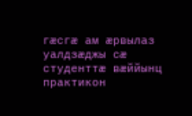гæсгæ ам æрвылаз уалдзæджы сæ студенттæ вæййынц практикон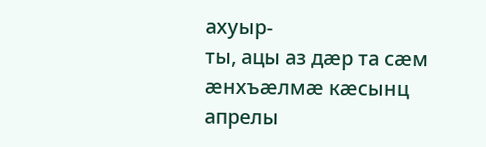ахуыр-
ты, ацы аз дæр та сæм æнхъæлмæ кæсынц апрелы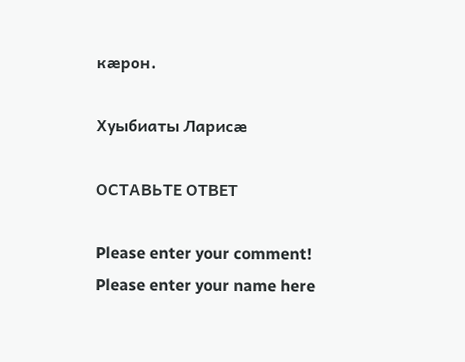кæрон.

Хуыбиаты Ларисæ

ОСТАВЬТЕ ОТВЕТ

Please enter your comment!
Please enter your name here